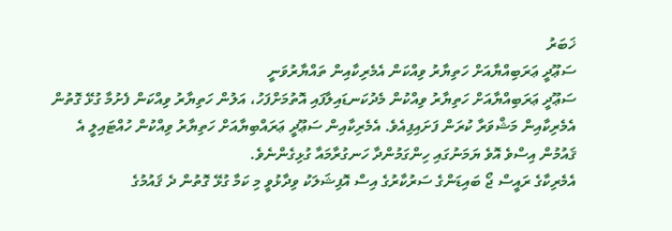ޚަބަރު
ސަޢޫދީ ޢަރަބިއްޔާއަށް ހަތިޔާރު ވިއްކަން އެމެރިކާއިން ތައްޔާރުވަނީ
ސަޢޫދީ ޢަރަބިއްޔާއަށް ހަތިޔާރު ވިއްކުން މެދުކަނޑައިލާފައި އޮތުމަށްފަހު، އަލުން ހަތިޔާރު ވިއްކަން ފެށުމާ ގުޅޭ ގޮތުން އެމެރިކާއިން މަޝްވަރާ ކުރަން ފަށައިފިއެވެ. އެމެރިކާއިން ސަޢޫދީ ޢަރައްބިޔާއަށް ހަތިޔާރު ވިއްކުން ހުއްޓައިލީ އެ ޤައުމުން އިސްވެ އޮވެ ޔަމަނުގައި ހިންގަމުންދާ ހަނގުރާމައާ ގުޅިގެންނެވެ.
އެމެރިކާގެ ރައީސް ޖޯ ބައިޑަންގެ ސަރުކާރުގެ އިސް އޮފިޝަލަކު ވިދާޅުވީ މި ކަމާ ގުޅޭ ގޮތުން ދެ ޤައުމުގެ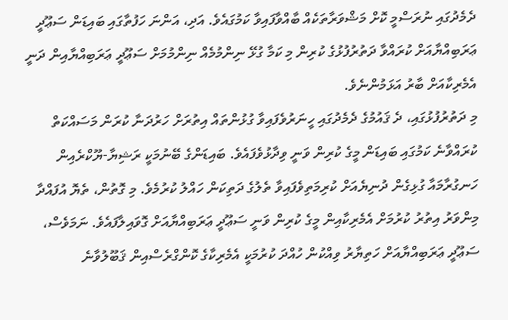ދެމެދުގައި ނުރަސްމީ ކޮށް މަޝްވަރާތަކެއް ބާއްވާފައިވާ ކަމުގައެވެ. އަދި، އަންނަ ހަފުތާގައި ބައިޑަން ސަޢޫދީ ޢަރަބިއްޔާއަށް ކުރައްވާ ދަތުރުފުޅުގެ ކުރިން މި ކަމާ ގުޅޭ ނިންމުމެއް ނިންމުމަށް ސަޢޫދީ ޢަރަބިއްޔާއިން ދަނީ އެމެރިކާއަށް ބާރު އަޅަމުންނެވެ.
މި ދަތުރުފުޅުގައި، ދެ ޤައުމުގެ ދެމެދުގައި ހީނަރުވެފައިވާ ގުޅުންތައް އިތުރަށް ހަރުދަނާ ކުރަން މަސައްކަތް ކުރައްވާނެ ކަމުގައި ބައިޑަން މީގެ ކުރިން ވަނީ ވިދާޅުވެފައެވެ. ބައިޑަންގެ ބޭނުމަކީ ރަޝިޔާ-ޔޫކްރެއިން ހަނގުރާމައާ ގުޅިގެން ދުނިޔެއަށް ކުރިމަތިވެފައިވާ ތެލުގެ ދަތިކަން ހައްލު ކުރުމެވެ. މި ގޮތުން، ތެޔޮ އުފައްދާ މިންވަރު އިތުރު ކުރުމަށް އެމެރިކާއިން މީގެ ކުރިން ވަނީ ސަޢޫދީ ޢަރަބިއްޔާއަށް ގޮވައިލާފައެވެ. ނަމަވެސް، ސަޢޫދީ ޢަރަބިއްޔާއަށް ހަތިޔާރު ވިއްކުން ހުއްދަ ކުރުމަކީ އެމެރިކާގެ ކޮންގްރެސްއިން ޤަބޫލުވާނެ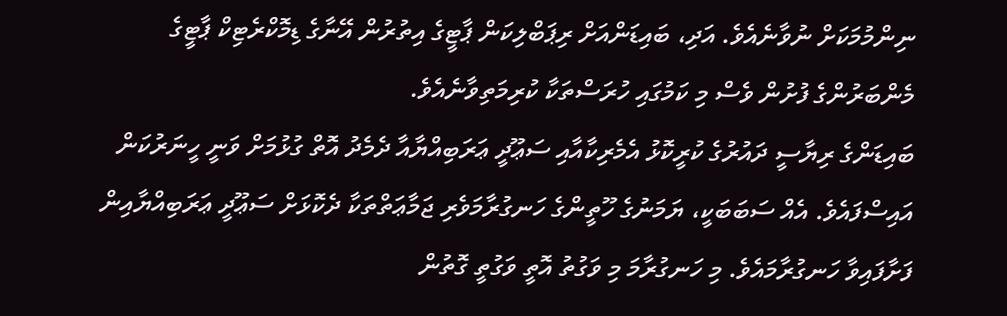ނިންމުމަކަށް ނުވާނެއެވެ. އަދި، ބައިޑަންއަށް ރިޕަބްލިކަން ޕާޓީގެ އިތުރުން އޭނާގެ ޑިމޮކްރެޓިކް ޕާޓީގެ މެންބަރުންގެ ފުށުން ވެސް މި ކަމުގައި ހުރަސްތަކާ ކުރިމަތިވާނެއެވެ.
ބައިޑަންގެ ރިޔާސީ ދައުރުގެ ކުރީކޮޅު އެމެރިކާއާއި ސަޢޫދީ ޢަރަބިއްޔާއާ ދެމެދު އޮތް ގުޅުމަށް ވަނީ ހީނަރުކަން އައިސްފައެވެ. އެއް ސަބަބަކީ، ޔަމަނުގެ ހޫތީންގެ ހަނގުރާމަވެރި ޖަމާޢަތްތަކާ ދެކޮޅަށް ސަޢޫދީ ޢަރަބިއްޔާއިން ފަށާފައިވާ ހަނގުރާމައެވެ. މި ހަނގުރާމަ މި ވަގުތު އޮތީ ވަގުތީ ގޮތުން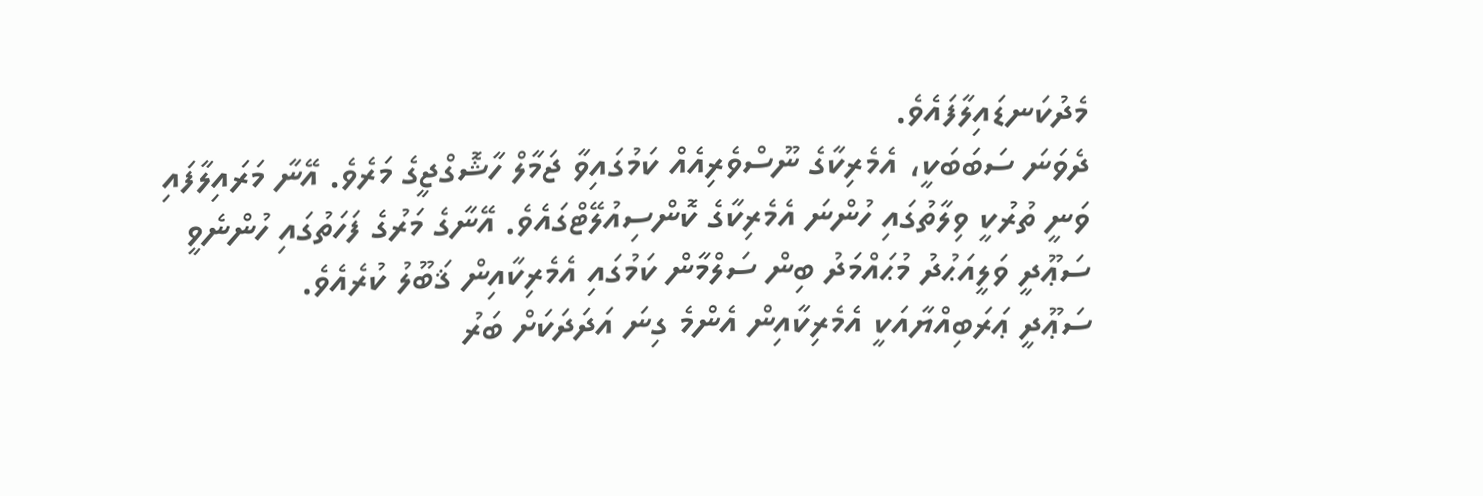މެދުކަނޑައިލާފައެވެ.
ދެވަނަ ސަބަބަކީ، އެމެރިކާގެ ނޫސްވެރިއެއް ކަމުގައިވާ ޖަމާލް ހާޝޮގްޖީގެ މަރެވެ. އޭނާ މަރައިލާފައި ވަނީ ތުރުކީ ވިލާތުގައި ހުންނަ އެމެރިކާގެ ކޮންސިއުލޭޓްގައެވެ. އޭނާގެ މަރުގެ ފަހަތުގައި ހުންނެވީ ސަޢޫދީ ވަލީއަޙުދު މުޙައްމަދު ބިން ސަލްމާން ކަމުގައި އެމެރިކާއިން ޤަބޫލު ކުރެއެވެ.
ސަޢޫދީ ޢަރަބިއްޔާއަކީ އެމެރިކާއިން އެންމެ ގިނަ އަދަދަކަށް ބަރު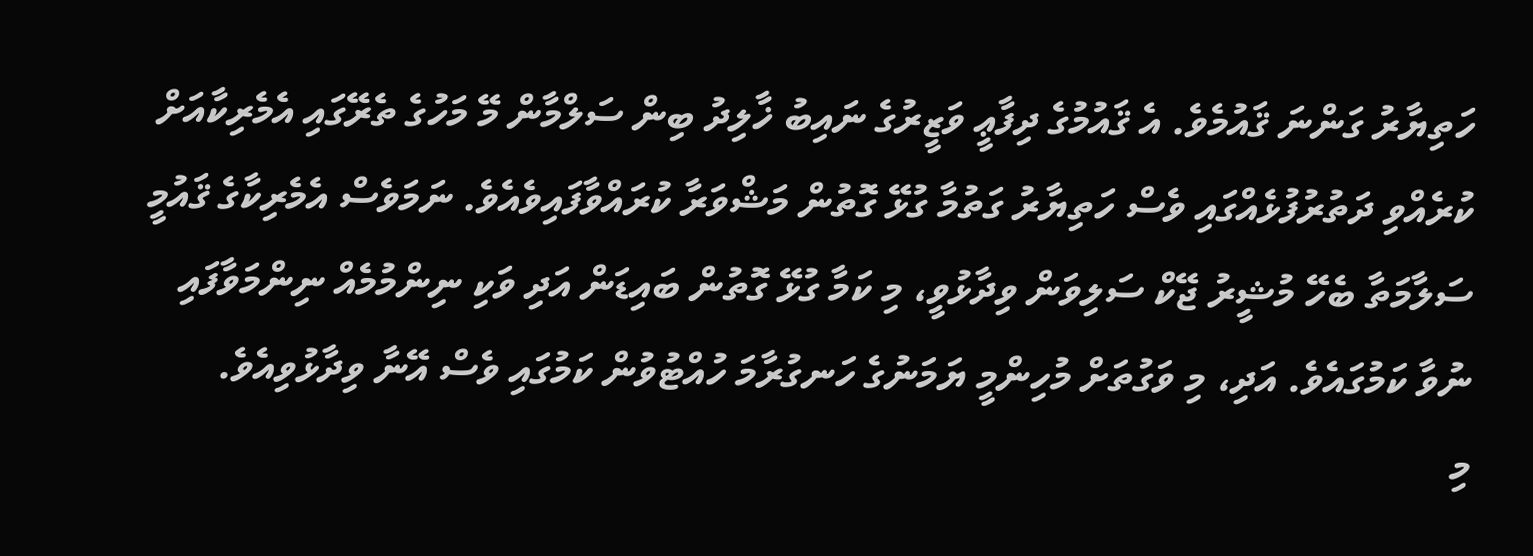ހަތިޔާރު ގަންނަ ޤައުމެވެ. އެ ޤައުމުގެ ދިފާޢީ ވަޒީރުގެ ނައިބު ޚާލިދު ބިން ސަލްމާން މޭ މަހުގެ ތެރޭގައި އެމެރިކާއަށް ކުރެއްވި ދަތުރުފުޅެއްގައި ވެސް ހަތިޔާރު ގަތުމާ ގުޅޭ ގޮތުން މަޝްވަރާ ކުރައްވާފައިވެއެވެ. ނަމަވެސް އެމެރިކާގެ ޤައުމީ ސަލާމަތާ ބެހޭ މުޝީރު ޖޭކް ސަލިވަން ވިދާޅުވީ، މި ކަމާ ގުޅޭ ގޮތުން ބައިޑަން އަދި ވަކި ނިންމުމެއް ނިންމަވާފައި ނުވާ ކަމުގައެވެ. އަދި، މި ވަގުތަށް މުހިންމީ ޔަމަނުގެ ހަނގުރާމަ ހުއްޓުވުން ކަމުގައި ވެސް އޭނާ ވިދާޅުވިއެވެ.
މި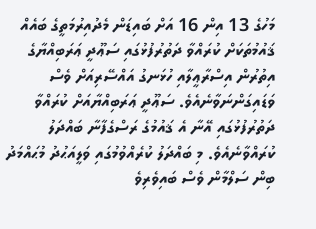މަހުގެ 13 އިން 16 އަށް ބައިޑަން މެދުއިރުމަތީގެ ބައެއް ޤައުމުތަކަށް ކުރައްވާ ދަތުރުފުޅުގައި ސަޢޫދީ ޢަރަބިއްޔާގެ އިތުރުން އިސްރާޢީލާއި ހުޅަނގު އައްސޭރިއަށް ވެސް ވަޑައިގަންނަވާނެއެވެ. ސަޢޫދީ ޢަރަބިއްޔާއަށް ކުރައްވާ ދަތުރުފުޅުގައި އޭނާ އެ ޤައުމުގެ ރަސްގެފާނާ ބައްދަލު ކުރައްވާނެއެވެ. މި ބައްދަލު ކުރެއްވުމުގައި ވަލީއަޙުދު މުޙައްމަދު ބިން ސަލްމާން ވެސް ބައިވެރިވެ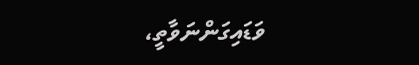ވަޑައިގަންނަވާތީ،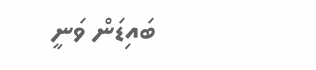ބައިޑަން ވަނީ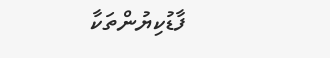ފާޑުކިޔުންތަކާ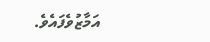އަމާޒުވެފައެވެ.